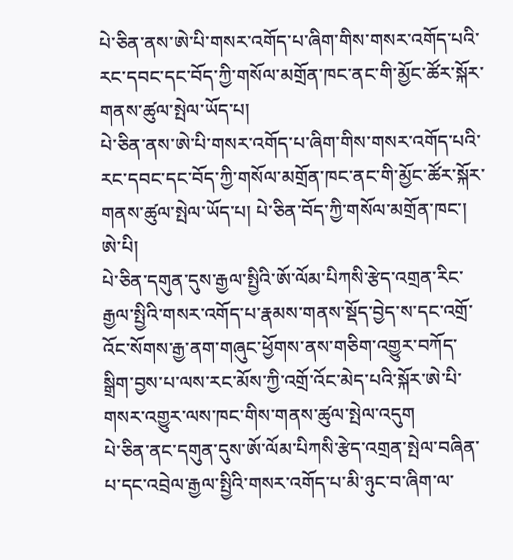པེ་ཅིན་ནས་ཨེ་པི་གསར་འགོད་པ་ཞིག་གིས་གསར་འགོད་པའི་རང་དབང་དང་བོད་ཀྱི་གསོལ་མགྲོན་ཁང་ནང་གི་མྱོང་ཚོར་སྐོར་གནས་ཚུལ་སྤེལ་ཡོད་པ།
པེ་ཅིན་ནས་ཨེ་པི་གསར་འགོད་པ་ཞིག་གིས་གསར་འགོད་པའི་རང་དབང་དང་བོད་ཀྱི་གསོལ་མགྲོན་ཁང་ནང་གི་མྱོང་ཚོར་སྐོར་གནས་ཚུལ་སྤེལ་ཡོད་པ། པེ་ཅིན་བོད་ཀྱི་གསོལ་མགྲོན་ཁང་།
ཨེ་པི།
པེ་ཅིན་དགུན་དུས་རྒྱལ་སྤྱིའི་ཨོ་ལོམ་པིཀསི་རྩེད་འགྲན་རིང་རྒྱལ་སྤྱིའི་གསར་འགོད་པ་རྣམས་གནས་སྡོད་བྱེད་ས་དང་འགྲོ་འོང་སོགས་རྒྱ་ནག་གཞུང་ཕྱོགས་ནས་གཅིག་འགྱུར་བཀོད་སྒྲིག་བྱས་པ་ལས་རང་མོས་ཀྱི་འགྲོ་འོང་མེད་པའི་སྐོར་ཨེ་པི་གསར་འགྱུར་ལས་ཁང་གིས་གནས་ཚུལ་སྤེལ་འདུག
པེ་ཅིན་ནང་དགུན་དུས་ཨོ་ལོམ་པིཀསི་རྩེད་འགྲན་སྤེལ་བཞིན་པ་དང་འབྲེལ་རྒྱལ་སྤྱིའི་གསར་འགོད་པ་མི་ཉུང་བ་ཞིག་ལ་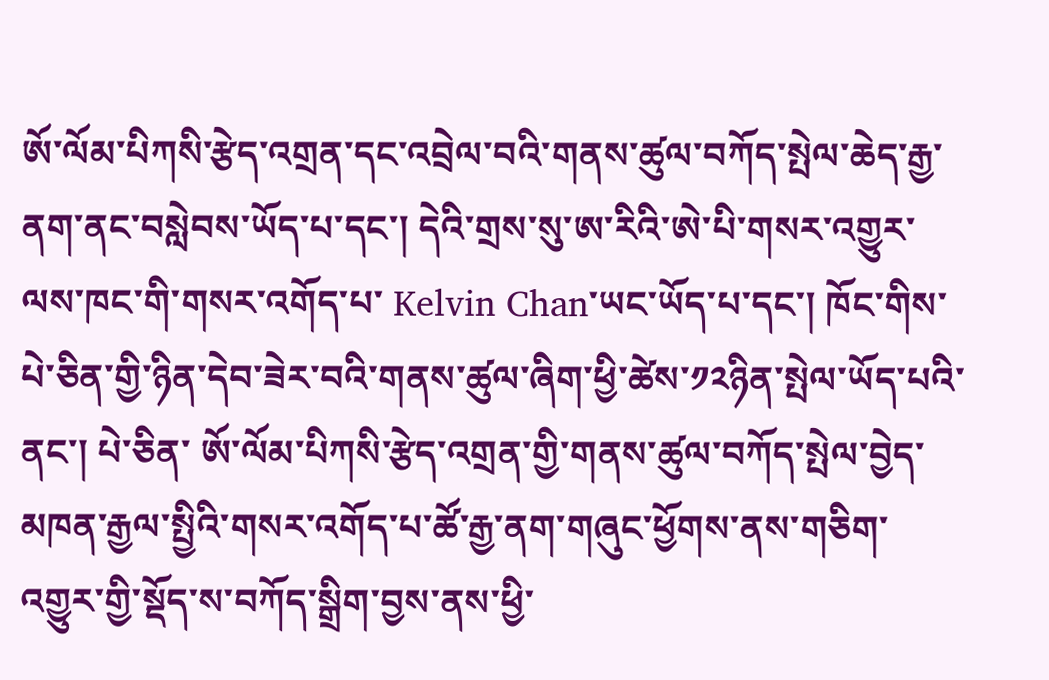ཨོ་ལོམ་པིཀསི་རྩེད་འགྲན་དང་འབྲེལ་བའི་གནས་ཚུལ་བཀོད་སྤེལ་ཆེད་རྒྱ་ནག་ནང་བསླེབས་ཡོད་པ་དང་། དེའི་གྲས་སུ་ཨ་རིའི་ཨེ་པི་གསར་འགྱུར་ལས་ཁང་གི་གསར་འགོད་པ་ Kelvin Chan་ཡང་ཡོད་པ་དང་། ཁོང་གིས་པེ་ཅིན་གྱི་ཉིན་དེབ་ཟེར་བའི་གནས་ཚུལ་ཞིག་ཕྱི་ཚེས་༡༢ཉིན་སྤེལ་ཡོད་པའི་ནང་། པེ་ཅིན་ ཨོ་ལོམ་པིཀསི་རྩེད་འགྲན་གྱི་གནས་ཚུལ་བཀོད་སྤེལ་བྱེད་མཁན་རྒྱལ་སྤྱིའི་གསར་འགོད་པ་ཚོ་རྒྱ་ནག་གཞུང་ཕྱོགས་ནས་གཅིག་འགྱུར་གྱི་སྡོད་ས་བཀོད་སྒྲིག་བྱས་ནས་ཕྱི་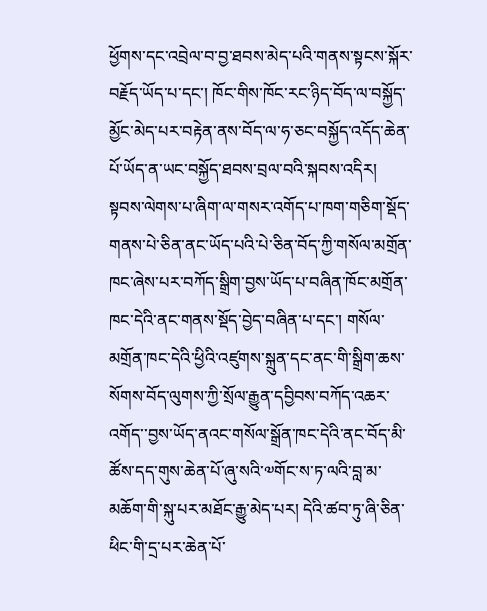ཕྱོགས་དང་འབྲེལ་བ་བྱ་ཐབས་མེད་པའི་གནས་སྟངས་སྐོར་བརྗོད་ཡོད་པ་དང་། ཁོང་གིས་ཁོང་རང་ཉིད་བོད་ལ་བསྐྱོད་མྱོང་མེད་པར་བརྟེན་ནས་བོད་ལ་ཧ་ཅང་བསྐྱོད་འདོད་ཆེན་པོ་ཡོད་ན་ཡང་བསྐྱོད་ཐབས་བྲལ་བའི་སྐབས་འདིར། སྟབས་ལེགས་པ་ཞིག་ལ་གསར་འགོད་པ་ཁག་གཅིག་སྡོད་གནས་པེ་ཅིན་ནང་ཡོད་པའི་པེ་ཅིན་བོད་ཀྱི་གསོལ་མགྲོན་ཁང་ཞེས་པར་བཀོད་སྒྲིག་བྱས་ཡོད་པ་བཞིན་ཁོང་མགྲོན་ཁང་དེའི་ནང་གནས་སྡོད་བྱེད་བཞིན་པ་དང་། གསོལ་མགྲོན་ཁང་དེའི་ཕྱིའི་འཛུགས་སྐྲུན་དང་ནང་གི་སྒྲིག་ཆས་སོགས་བོད་ལུགས་ཀྱི་སྲོལ་རྒྱུན་དབྱིབས་བཀོད་འཆར་འགོད་་བྱས་ཡོད་ནའང་གསོལ་སྒྲོན་ཁང་དེའི་ནང་བོད་མི་ཚོས་དད་གུས་ཆེན་པོ་ཞུ་སའི་༧གོང་ས་ཏ་ལའི་བླ་མ་མཆོག་གི་སྐུ་པར་མཐོང་རྒྱུ་མེད་པར། དེའི་ཚབ་ཏུ་ཞི་ཅིན་ཕིང་གི་དྲ་པར་ཆེན་པོ་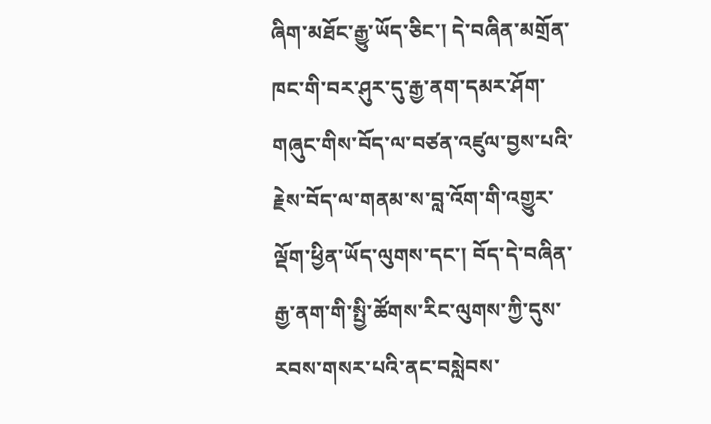ཞིག་མཐོང་རྒྱུ་ཡོད་ཅིང་། དེ་བཞིན་མགྲོན་ཁང་གི་བར་ཤུར་དུ་རྒྱ་ནག་དམར་ཤོག་གཞུང་གིས་བོད་ལ་བཙན་འཛུལ་བྱས་པའི་རྗེས་བོད་ལ་གནམ་ས་བླ་འོག་གི་འགྱུར་ལྡོག་ཕྱིན་ཡོད་ལུགས་དང་། བོད་དེ་བཞིན་རྒྱ་ནག་གི་སྤྱི་ཚོགས་རིང་ལུགས་ཀྱི་དུས་རབས་གསར་པའི་ནང་བསླེབས་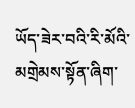ཡོད་ཟེར་བའི་རི་མོའི་མགྲེམས་སྟོན་ཞིག་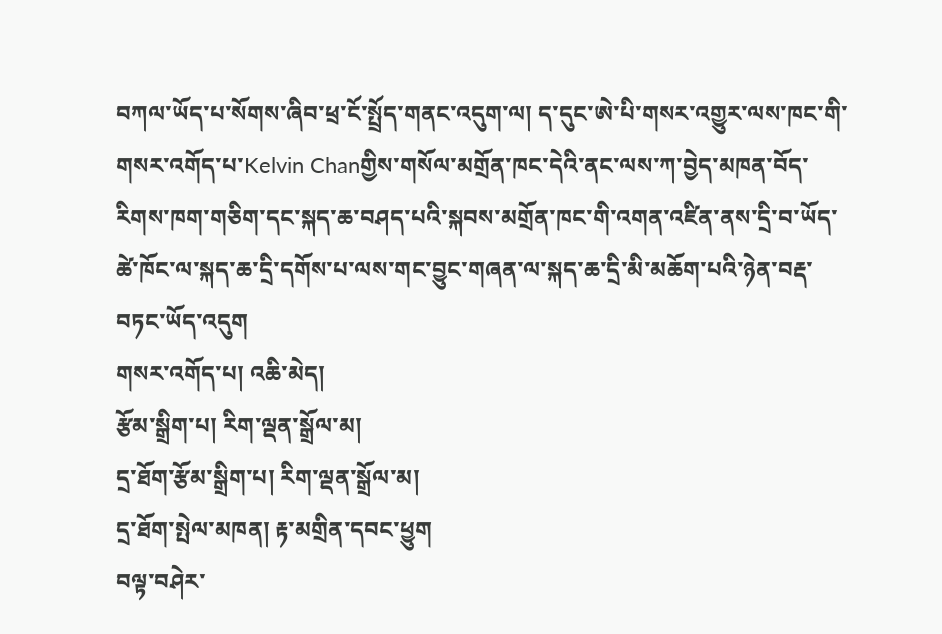བཀལ་ཡོད་པ་སོགས་ཞིབ་ཕྲ་ངོ་སྤྲོད་གནང་འདུག་ལ། ད་དུང་ཨེ་པི་གསར་འགྱུར་ལས་ཁང་གི་གསར་འགོད་པ་Kelvin Chanགྱིས་གསོལ་མགྲོན་ཁང་དེའི་ནང་ལས་ཀ་བྱེད་མཁན་བོད་རིགས་ཁག་གཅིག་དང་སྐད་ཆ་བཤད་པའི་སྐབས་མགྲོན་ཁང་གི་འགན་འཛིན་ནས་དྲི་བ་ཡོད་ཚེ་ཁོང་ལ་སྐད་ཆ་དྲི་དགོས་པ་ལས་གང་བྱུང་གཞན་ལ་སྐད་ཆ་དྲི་མི་མཆོག་པའི་ཉེན་བརྡ་བཏང་ཡོད་འདུག
གསར་འགོད་པ། འཆི་མེད།
རྩོམ་སྒྲིག་པ། རིག་ལྡན་སྒྲོལ་མ།
དྲ་ཐོག་རྩོམ་སྒྲིག་པ། རིག་ལྡན་སྒྲོལ་མ།
དྲ་ཐོག་སྤེལ་མཁན། རྟ་མགྲིན་དབང་ཕྱུག
བལྟ་བཤེར་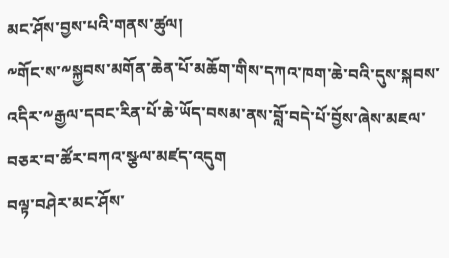མང་ཤོས་བྱས་པའི་གནས་ཚུལ།
༸གོང་ས་༸སྐྱབས་མགོན་ཆེན་པོ་མཆོག་གིས་དཀའ་ཁག་ཆེ་བའི་དུས་སྐབས་འདིར་༸རྒྱལ་དབང་རིན་པོ་ཆེ་ཡོད་བསམ་ནས་བློ་བདེ་པོ་བྱོས་ཞེས་མཇལ་བཅར་བ་ཚོར་བཀའ་སྩལ་མཛད་འདུག
བལྟ་བཤེར་མང་ཤོས་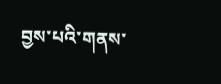བྱས་པའི་གནས་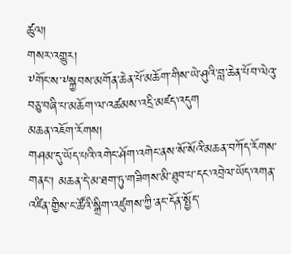ཚུལ།
གསར་འགྱུར།
༸གོང་ས་༸སྐྱབས་མགོན་ཆེན་པོ་མཆོག་གིས་ཡེ་ཤུའི་བླ་ཆེན་པོབ་ལེའུ་བཅུ་བཞི་པ་མཆོག་ལ་འཚམས་འདྲི་མཛད་འདུག
མཆན་འཇོག་རོགས།
གཤམ་དུ་ཡོད་པའི་འགེང་ཤོག་འགེང་ནས་སོ་སོའི་མཆན་བཀོད་རོགས་གནང་། མཆན་དེ་མ་ཐག་ཏུ་གཟིགས་མི་ཐུབ་པ་དང་འབྲེལ་ཡོད་འགན་འཛིན་གྱིས་ང་ཚོའི་སྒྲིག་འཛུགས་ཀྱི་ནང་དོན་སྤྱོད་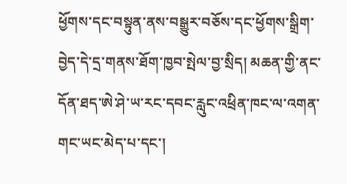ཕྱོགས་དང་བསྟུན་ནས་བསྒྱུར་བཅོས་དང་ཕྱོགས་སྒྲིག་བྱེད་དེ་དྲ་གནས་ཐོག་ཁྱབ་སྤེལ་བྱ་སྲིད། མཆན་གྱི་ནང་དོན་ཐད་ཨེ་ཤེ་ཡ་རང་དབང་རླུང་འཕྲིན་ཁང་ལ་འགན་གང་ཡང་མེད་པ་དང་།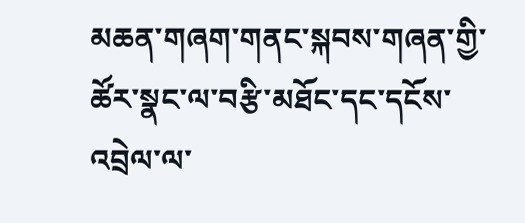མཆན་གཞག་གནང་སྐབས་གཞན་གྱི་ཚོར་སྣང་ལ་བརྩི་མཐོང་དང་དངོས་འབྲེལ་ལ་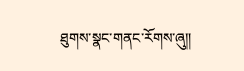ཐུགས་སྣང་གནང་རོགས་ཞུ༎